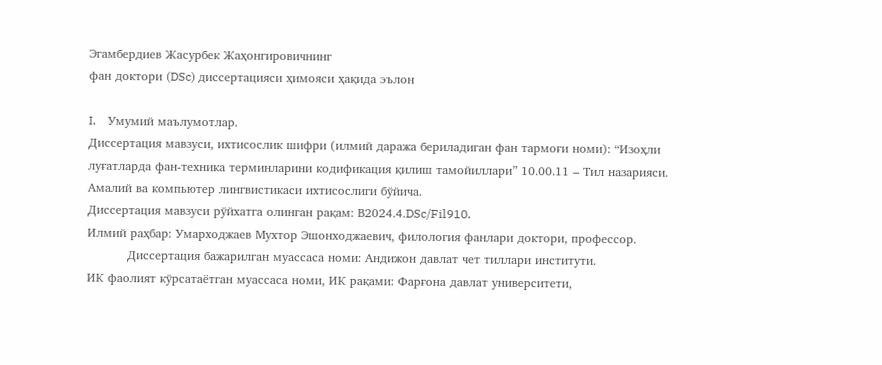Эгамбердиев Жасурбек Жаҳонгировичнинг
фан доктори (DSc) диссертацияси ҳимояси ҳақида эълон

I.    Умумий маълумотлар.
Диссертация мавзуси, ихтисослик шифри (илмий даража бериладиган фан тармоғи номи): “Изоҳли луғатларда фан-техника терминларини кодификация қилиш тамойиллари” 10.00.11 – Тил назарияси. Амалий ва компьютер лингвистикаси ихтисослиги бўйича.
Диссертация мавзуси рўйхатга олинган рақам: В2024.4.DSc/Fil910.
Илмий раҳбар: Умарходжаев Мухтор Эшонходжаевич, филология фанлари доктори, профессор.
          Диссертация бажарилган муассаса номи: Андижон давлат чет тиллари институти.
ИК фаолият кўрсатаётган муассаса номи, ИК рақами: Фарғона давлат университети,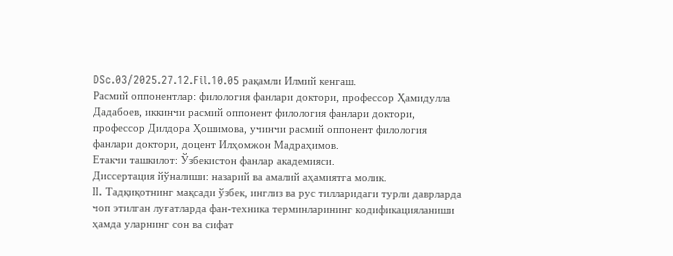DSc.03/2025.27.12.Fil.10.05 рақамли Илмий кенгаш.
Расмий оппонентлар: филология фанлари доктори, профессор Ҳамидулла Дадабоев, иккинчи расмий оппонент филология фанлари доктори, профессор Дилдора Ҳошимова, учинчи расмий оппонент филология фанлари доктори, доцент Илҳомжон Мадраҳимов.
Етакчи ташкилот: Ўзбекистон фанлар академияси.
Диссертация йўналиши: назарий ва амалий аҳамиятга молик.
II. Тадқиқотнинг мақсади ўзбек, инглиз ва рус тилларидаги турли даврларда чоп этилган луғатларда фан-техника терминларининг кодификацияланиши ҳамда уларнинг сон ва сифат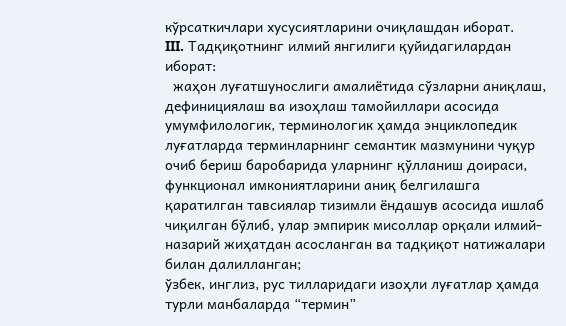кўрсаткичлари хусусиятларини очиқлашдан иборат.
III. Тадқиқотнинг илмий янгилиги қуйидагилардан иборат:
  жаҳон луғатшунослиги амалиётида сўзларни аниқлаш, дефинициялаш ва изоҳлаш тамойиллари асосида умумфилологик, терминологик ҳамда энциклопедик луғатларда терминларнинг семантик мазмунини чуқур очиб бериш баробарида уларнинг қўлланиш доираси, функционал имкониятларини аниқ белгилашга қаратилган тавсиялар тизимли ёндашув асосида ишлаб чиқилган бўлиб, улар эмпирик мисоллар орқали илмий-назарий жиҳатдан асосланган ва тадқиқот натижалари билан далилланган;
ўзбек, инглиз, рус тилларидаги изоҳли луғатлар ҳамда турли манбаларда “термин”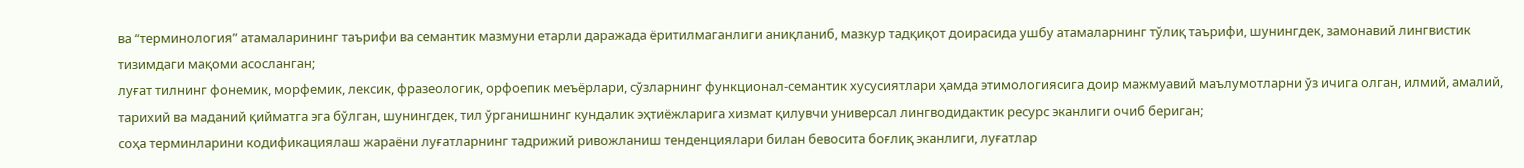ва “терминология” атамаларининг таърифи ва семантик мазмуни етарли даражада ёритилмаганлиги аниқланиб, мазкур тадқиқот доирасида ушбу атамаларнинг тўлиқ таърифи, шунингдек, замонавий лингвистик тизимдаги мақоми асосланган;
луғат тилнинг фонемик, морфемик, лексик, фразеологик, орфоепик меъёрлари, сўзларнинг функционал-семантик хусусиятлари ҳамда этимологиясига доир мажмуавий маълумотларни ўз ичига олган, илмий, амалий, тарихий ва маданий қийматга эга бўлган, шунингдек, тил ўрганишнинг кундалик эҳтиёжларига хизмат қилувчи универсал лингводидактик ресурс эканлиги очиб бериган;
соҳа терминларини кодификациялаш жараёни луғатларнинг тадрижий ривожланиш тенденциялари билан бевосита боғлиқ эканлиги, луғатлар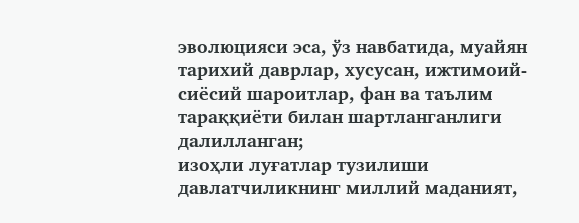эволюцияси эса, ўз навбатида, муайян тарихий даврлар, хусусан, ижтимоий-сиёсий шароитлар, фан ва таълим тараққиёти билан шартланганлиги далилланган;
изоҳли луғатлар тузилиши давлатчиликнинг миллий маданият,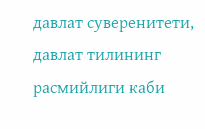давлат суверенитети, давлат тилининг расмийлиги каби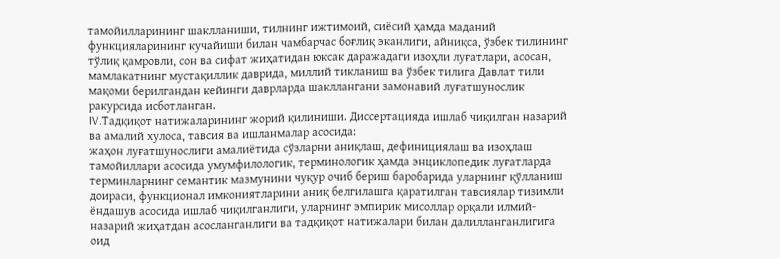тамойилларининг шаклланиши, тилнинг ижтимоий, сиёсий ҳамда маданий функцияларининг кучайиши билан чамбарчас боғлиқ эканлиги, айниқса, ўзбек тилининг тўлиқ қамровли, сон ва сифат жиҳатидан юксак даражадаги изоҳли луғатлари, асосан, мамлакатнинг мустақиллик даврида, миллий тикланиш ва ўзбек тилига Давлат тили мақоми берилгандан кейинги даврларда шакллангани замонавий луғатшунослик ракурсида исботланган.
IV.Тадқиқот натижаларининг жорий қилиниши. Диссертацияда ишлаб чиқилган назарий ва амалий хулоса, тавсия ва ишланмалар асосида:
жаҳон луғатшунослиги амалиётида сўзларни аниқлаш, дефинициялаш ва изоҳлаш тамойиллари асосида умумфилологик, терминологик ҳамда энциклопедик луғатларда терминларнинг семантик мазмунини чуқур очиб бериш баробарида уларнинг қўлланиш доираси, функционал имкониятларини аниқ белгилашга қаратилган тавсиялар тизимли ёндашув асосида ишлаб чиқилганлиги, уларнинг эмпирик мисоллар орқали илмий-назарий жиҳатдан асосланганлиги ва тадқиқот натижалари билан далилланганлигига оид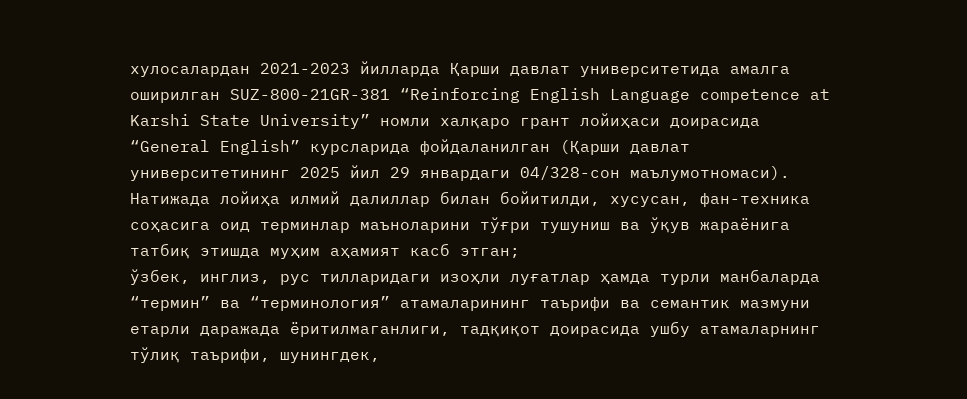хулосалардан 2021-2023 йилларда Қарши давлат университетида амалга оширилган SUZ-800-21GR-381 “Reinforcing English Language competence at Karshi State University” номли халқаро грант лойиҳаси доирасида “General English” курсларида фойдаланилган (Қарши давлат университетининг 2025 йил 29 январдаги 04/328-сон маълумотномаси). Натижада лойиҳа илмий далиллар билан бойитилди, хусусан, фан-техника соҳасига оид терминлар маъноларини тўғри тушуниш ва ўқув жараёнига татбиқ этишда муҳим аҳамият касб этган;
ўзбек, инглиз, рус тилларидаги изоҳли луғатлар ҳамда турли манбаларда “термин” ва “терминология” атамаларининг таърифи ва семантик мазмуни етарли даражада ёритилмаганлиги, тадқиқот доирасида ушбу атамаларнинг тўлиқ таърифи, шунингдек,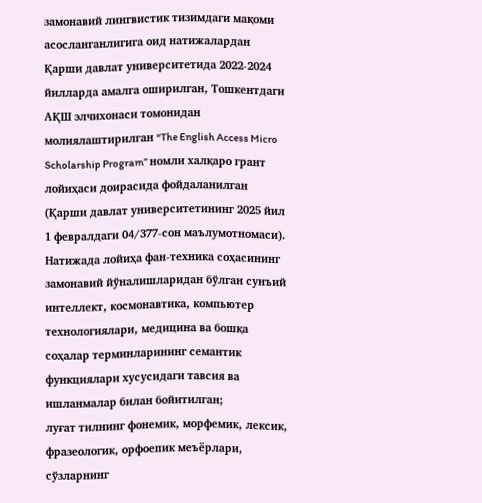замонавий лингвистик тизимдаги мақоми асосланганлигига оид натижалардан Қарши давлат университетида 2022-2024 йилларда амалга оширилган, Тошкентдаги АҚШ элчихонаси томонидан молиялаштирилган “The English Access Micro Scholarship Program” номли халқаро грант лойиҳаси доирасида фойдаланилган (Қарши давлат университетининг 2025 йил 1 февралдаги 04/377-сон маълумотномаси). Натижада лойиҳа фан-техника соҳасининг замонавий йўналишларидан бўлган сунъий интеллект, космонавтика, компьютер технологиялари, медицина ва бошқа соҳалар терминларининг семантик функциялари хусусидаги тавсия ва ишланмалар билан бойитилган;
луғат тилнинг фонемик, морфемик, лексик, фразеологик, орфоепик меъёрлари, сўзларнинг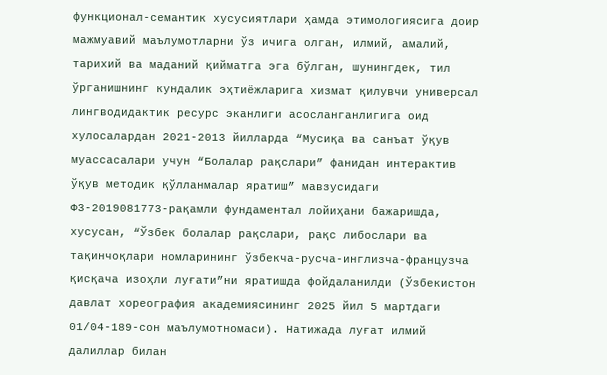функционал-семантик хусусиятлари ҳамда этимологиясига доир мажмуавий маълумотларни ўз ичига олган, илмий, амалий, тарихий ва маданий қийматга эга бўлган, шунингдек, тил ўрганишнинг кундалик эҳтиёжларига хизмат қилувчи универсал лингводидактик ресурс эканлиги асосланганлигига оид хулосалардан 2021-2013 йилларда “Мусиқа ва санъат ўқув муассасалари учун “Болалар рақслари” фанидан интерактив ўқув методик қўлланмалар яратиш” мавзусидаги Ф3-2019081773-рақамли фундаментал лойиҳани бажаришда, хусусан, “Ўзбек болалар рақслари, рақс либослари ва тақинчоқлари номларининг ўзбекча-русча-инглизча-французча қисқача изоҳли луғати”ни яратишда фойдаланилди (Ўзбекистон давлат хореография академиясининг 2025 йил 5 мартдаги 01/04-189-сон маълумотномаси). Натижада луғат илмий далиллар билан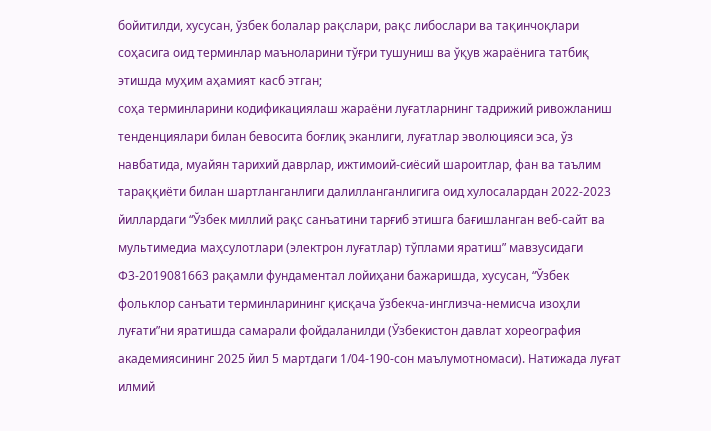бойитилди, хусусан, ўзбек болалар рақслари, рақс либослари ва тақинчоқлари соҳасига оид терминлар маъноларини тўғри тушуниш ва ўқув жараёнига татбиқ этишда муҳим аҳамият касб этган;
соҳа терминларини кодификациялаш жараёни луғатларнинг тадрижий ривожланиш тенденциялари билан бевосита боғлиқ эканлиги, луғатлар эволюцияси эса, ўз навбатида, муайян тарихий даврлар, ижтимоий-сиёсий шароитлар, фан ва таълим тараққиёти билан шартланганлиги далилланганлигига оид хулосалардан 2022-2023 йиллардаги “Ўзбек миллий рақс санъатини тарғиб этишга бағишланган веб-сайт ва мультимедиа маҳсулотлари (электрон луғатлар) тўплами яратиш” мавзусидаги Ф3-2019081663 рақамли фундаментал лойиҳани бажаришда, хусусан, “Ўзбек фольклор санъати терминларининг қисқача ўзбекча-инглизча-немисча изоҳли луғати”ни яратишда самарали фойдаланилди (Ўзбекистон давлат хореография академиясининг 2025 йил 5 мартдаги 1/04-190-сон маълумотномаси). Натижада луғат илмий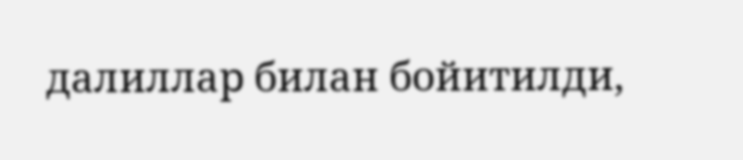далиллар билан бойитилди,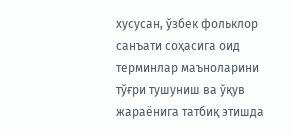хусусан, ўзбек фольклор санъати соҳасига оид терминлар маъноларини тўғри тушуниш ва ўқув жараёнига татбиқ этишда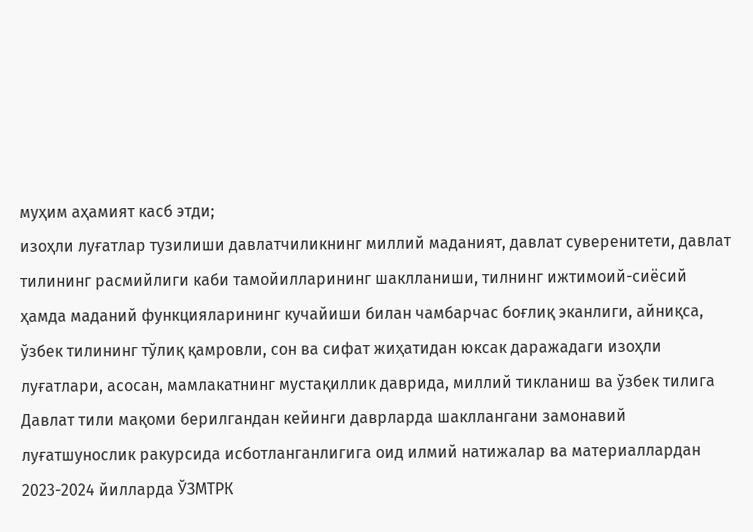муҳим аҳамият касб этди;
изоҳли луғатлар тузилиши давлатчиликнинг миллий маданият, давлат суверенитети, давлат тилининг расмийлиги каби тамойилларининг шаклланиши, тилнинг ижтимоий-сиёсий ҳамда маданий функцияларининг кучайиши билан чамбарчас боғлиқ эканлиги, айниқса, ўзбек тилининг тўлиқ қамровли, сон ва сифат жиҳатидан юксак даражадаги изоҳли луғатлари, асосан, мамлакатнинг мустақиллик даврида, миллий тикланиш ва ўзбек тилига Давлат тили мақоми берилгандан кейинги даврларда шакллангани замонавий луғатшунослик ракурсида исботланганлигига оид илмий натижалар ва материаллардан 2023-2024 йилларда ЎЗМТРК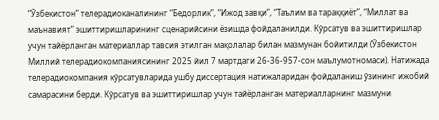“Ўзбекистон” телерадиоканалининг “Бедорлик”, “Ижод завқи”, “Таълим ва тараққиёт”, “Миллат ва маънавият” эшиттиришларининг сценарийсини ёзишда фойдаланилди. Кўрсатув ва эшиттиришлар учун тайёрланган материаллар тавсия этилган мақолалар билан мазмунан бойитилди (Ўзбекистон Миллий телерадиокомпаниясининг 2025 йил 7 мартдаги 26-36-957-сон маълумотномаси). Натижада телерадиокомпания кўрсатувларида ушбу диссертация натижаларидан фойдаланиш ўзининг ижобий самарасини берди. Кўрсатув ва эшиттиришлар учун тайёрланган материалларнинг мазмуни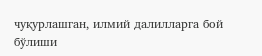чуқурлашган, илмий далилларга бой бўлиши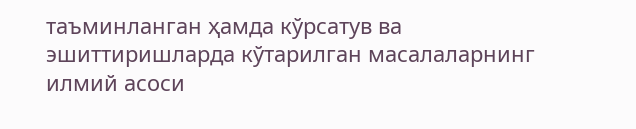таъминланган ҳамда кўрсатув ва эшиттиришларда кўтарилган масалаларнинг илмий асоси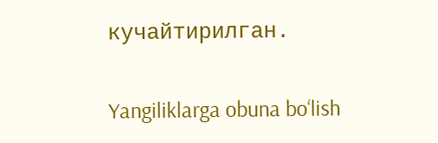кучайтирилган.

Yangiliklarga obuna bo‘lish